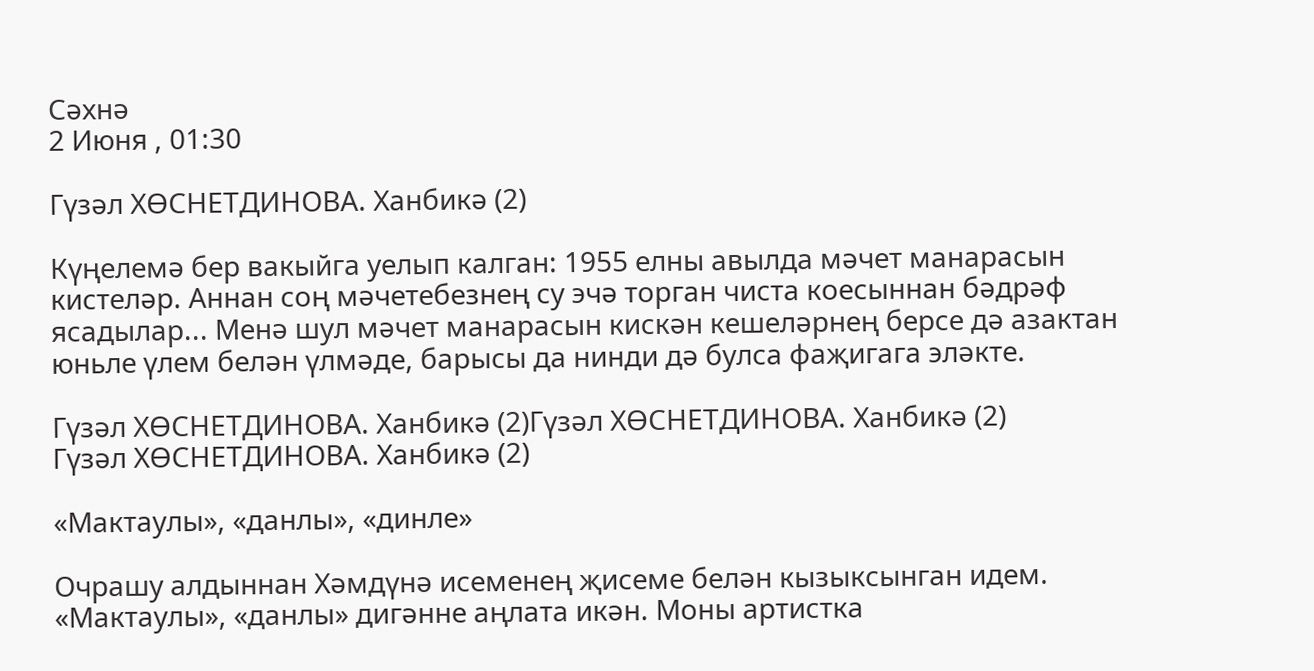Сәхнә
2 Июня , 01:30

Гүзәл ХӨСНЕТДИНОВА. Ханбикә (2)

Күңелемә бер вакыйга уелып калган: 1955 елны авылда мәчет манарасын кистеләр. Аннан соң мәчетебезнең су эчә торган чиста коесыннан бәдрәф ясадылар... Менә шул мәчет манарасын кискән кешеләрнең берсе дә азактан юньле үлем белән үлмәде, барысы да нинди дә булса фаҗигага эләкте.

Гүзәл ХӨСНЕТДИНОВА. Ханбикә (2)Гүзәл ХӨСНЕТДИНОВА. Ханбикә (2)
Гүзәл ХӨСНЕТДИНОВА. Ханбикә (2)

«Мактаулы», «данлы», «динле»

Очрашу алдыннан Хәмдүнә исеменең җисеме белән кызыксынган идем. «Мактаулы», «данлы» дигәнне аңлата икән. Моны артистка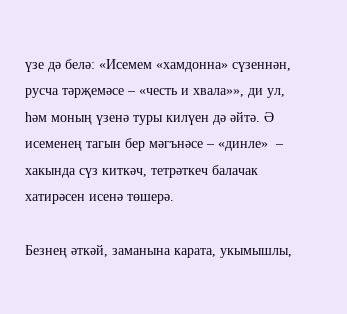үзе дә белә: «Исемем «хамдонна» сүзеннән, русча тәрҗемәсе – «честь и хвала»», ди ул, һәм моның үзенә туры килүен дә әйтә. Ә исеменең тагын бер мәгънәсе – «динле»  – хакында сүз киткәч, тетрәткеч балачак хатирәсен исенә төшерә.

Безнең әткәй, заманына карата, укымышлы,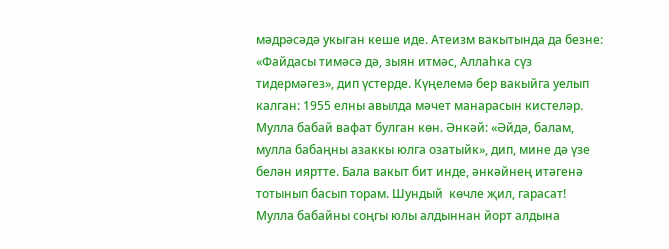мәдрәсәдә укыган кеше иде. Атеизм вакытында да безне: «Файдасы тимәсә дә, зыян итмәс, Аллаһка сүз тидермәгез», дип үстерде. Күңелемә бер вакыйга уелып калган: 1955 елны авылда мәчет манарасын кистеләр. Мулла бабай вафат булган көн. Әнкәй: «Әйдә, балам, мулла бабаңны азаккы юлга озатыйк», дип, мине дә үзе белән ияртте. Бала вакыт бит инде, әнкәйнең итәгенә тотынып басып торам. Шундый  көчле җил, гарасат! Мулла бабайны соңгы юлы алдыннан йорт алдына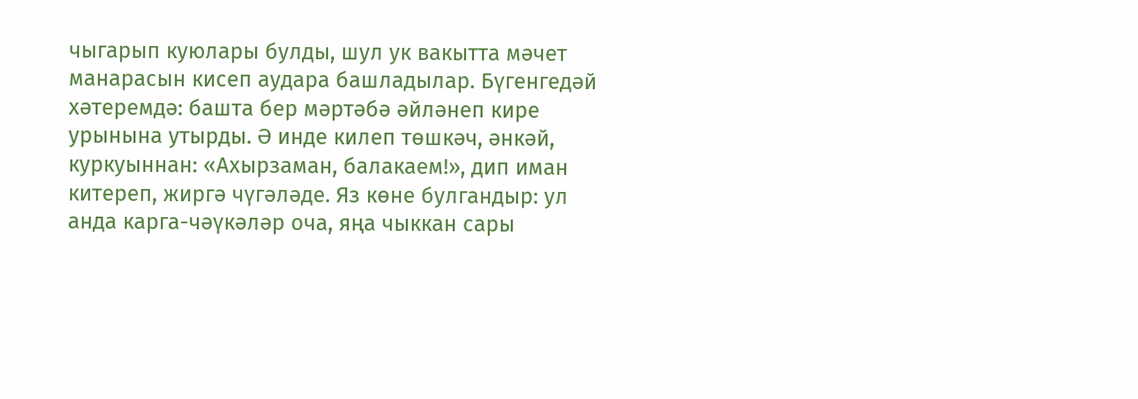чыгарып куюлары булды, шул ук вакытта мәчет манарасын кисеп аудара башладылар. Бүгенгедәй хәтеремдә: башта бер мәртәбә әйләнеп кире урынына утырды. Ә инде килеп төшкәч, әнкәй, куркуыннан: «Ахырзаман, балакаем!», дип иман китереп, жиргә чүгәләде. Яз көне булгандыр: ул анда карга-чәүкәләр оча, яңа чыккан сары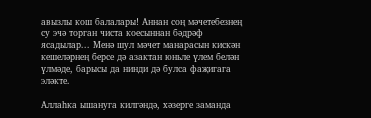авызлы кош балалары! Аннан соң мәчетебезнең су эчә торган чиста коесыннан бәдрәф ясадылар... Менә шул мәчет манарасын кискән кешеләрнең берсе дә азактан юньле үлем белән үлмәде, барысы да нинди дә булса фаҗигага эләкте.

Аллаһка ышануга килгәндә, хәзерге заманда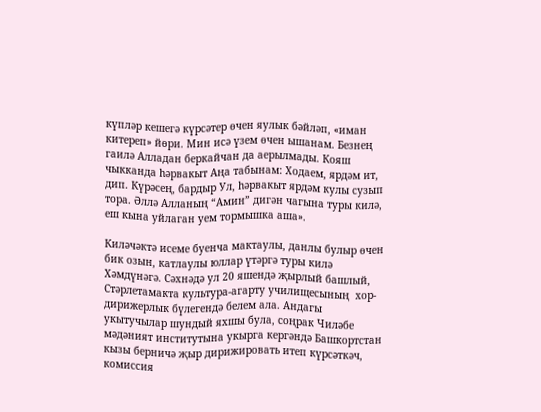күпләр кешегә күрсәтер өчен яулык бәйләп, «иман китереп» йөри. Мин исә үзем өчен ышанам. Безнең гаилә Алладан беркайчан да аерылмады. Кояш чыкканда һәрвакыт Аңа табынам: Ходаем, ярдәм ит, дип. Күрәсең, бардыр Ул, һәрвакыт ярдәм кулы сузып тора. Әллә Алланың “Амин” дигән чагына туры килә, еш кына уйлаган уем тормышка аша».

Киләчәктә исеме буенча мактаулы, данлы булыр өчен бик озын, катлаулы юллар үтәргә туры килә Хәмдүнәгә. Сәхнәдә ул 20 яшендә җырлый башлый, Стәрлетамакта культура-агарту училищесының  хор-дирижерлык бүлегендә белем ала. Андагы укытучылар шундый яхшы була, соңрак Чиләбе мәдәният институтына укырга кергәндә Башкортстан кызы берничә җыр дирижировать итеп күрсәткәч, комиссия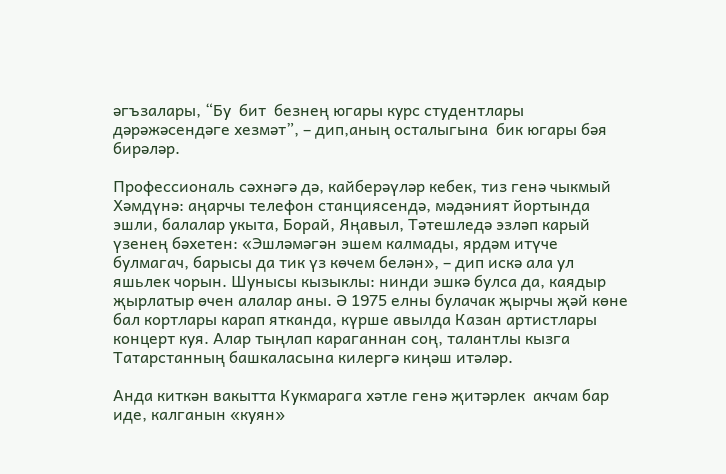әгъзалары, “Бу  бит  безнең югары курс студентлары дәрәжәсендәге хезмәт”, – дип,аның осталыгына  бик югары бәя бирәләр.

Профессиональ сәхнәгә дә, кайберәүләр кебек, тиз генә чыкмый Хәмдүнә: аңарчы телефон станциясендә, мәдәният йортында эшли, балалар укыта, Борай, Яңавыл, Тәтешледә эзләп карый үзенең бәхетен: «Эшләмәгән эшем калмады, ярдәм итүче булмагач, барысы да тик үз көчем белән», – дип искә ала ул яшьлек чорын. Шунысы кызыклы: нинди эшкә булса да, каядыр җырлатыр өчен алалар аны. Ә 1975 елны булачак җырчы җәй көне бал кортлары карап ятканда, күрше авылда Казан артистлары концерт куя. Алар тыңлап караганнан соң, талантлы кызга Татарстанның башкаласына килергә киңәш итәләр.

Анда киткән вакытта Кукмарага хәтле генә җитәрлек  акчам бар иде, калганын «куян»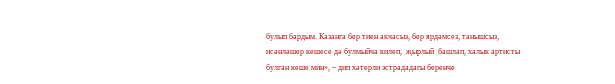булып бардым. Казанга бер тиен акчасыз, бер ярдәмсез, танышсыз, исәнләшер кешесе дә булмыйча килеп,  җырлый  башлап, халык артисты булган кеше мин», – дип хәтерли эстрададагы беренче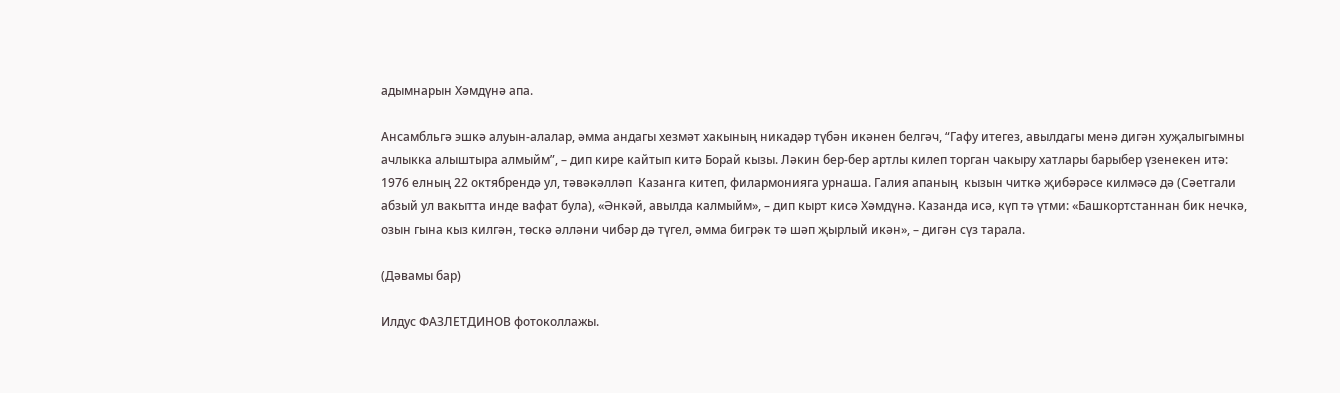адымнарын Хәмдүнә апа.

Ансамбльгә эшкә алуын-алалар, әмма андагы хезмәт хакының никадәр түбән икәнен белгәч, “Гафу итегез, авылдагы менә дигән хуҗалыгымны ачлыкка алыштыра алмыйм”, – дип кире кайтып китә Борай кызы. Ләкин бер-бер артлы килеп торган чакыру хатлары барыбер үзенекен итә: 1976 елның 22 октябрендә ул, тәвәкәлләп  Казанга китеп, филармонияга урнаша. Галия апаның  кызын читкә җибәрәсе килмәсә дә (Сәетгали абзый ул вакытта инде вафат була), «Әнкәй, авылда калмыйм», – дип кырт кисә Хәмдүнә. Казанда исә, күп тә үтми: «Башкортстаннан бик нечкә, озын гына кыз килгән, төскә әлләни чибәр дә түгел, әмма бигрәк тә шәп җырлый икән», – дигән сүз тарала.

(Дәвамы бар)

Илдус ФАЗЛЕТДИНОВ фотоколлажы.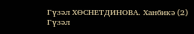Гүзәл ХӨСНЕТДИНОВА. Ханбикә (2)
Гүзәл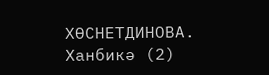ХӨСНЕТДИНОВА. Ханбикә (2)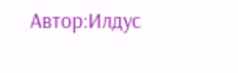Автор:Илдус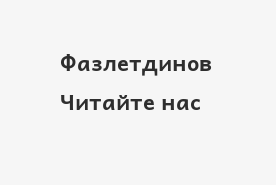Фазлетдинов
Читайте нас